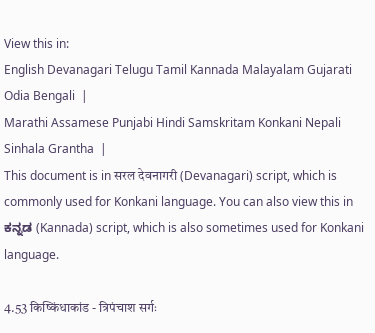View this in:
English Devanagari Telugu Tamil Kannada Malayalam Gujarati Odia Bengali  |
Marathi Assamese Punjabi Hindi Samskritam Konkani Nepali Sinhala Grantha  |
This document is in सरल देवनागरी (Devanagari) script, which is commonly used for Konkani language. You can also view this in ಕನ್ನಡ (Kannada) script, which is also sometimes used for Konkani language.

4.53 किष्किंधाकांड - त्रिपंचाश सर्गः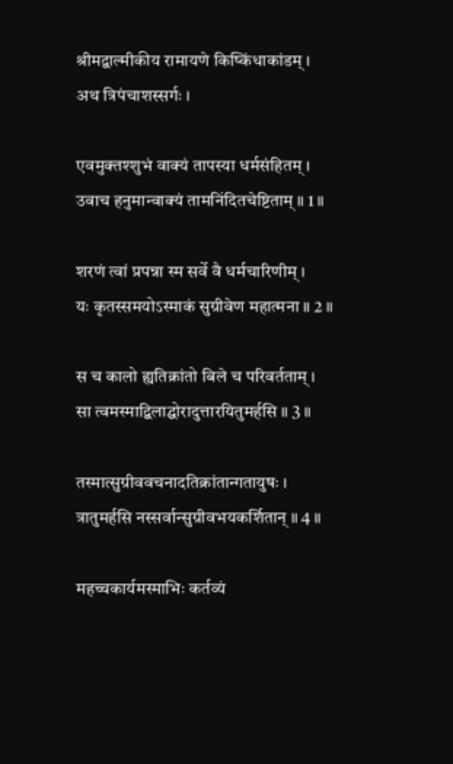श्रीमद्वाल्मीकीय रामायणे किष्किंधाकांडम् ।
अथ त्रिपंचाशस्सर्गः ।

एवमुक्तश्शुभं वाक्यं तापस्या धर्मसंहितम् ।
उवाच हनुमान्वाक्यं तामनिंदितचेष्टिताम् ॥ 1 ॥

शरणं त्वां प्रपन्ना स्म सर्वे वै धर्मचारिणीम् ।
यः कृतस्समयोऽस्माकं सुग्रीवेण महात्मना ॥ 2 ॥

स च कालो ह्यतिक्रांतो बिले च परिवर्तताम् ।
सा त्वमस्माद्बिलाद्घोरादुत्तारयितुमर्हसि ॥ 3 ॥

तस्मात्सुग्रीववचनादतिक्रांतान्गतायुषः ।
त्रातुमर्हसि नस्सर्वान्सुग्रीवभयकर्शितान् ॥ 4 ॥

महच्चकार्यमस्माभिः कर्तव्यं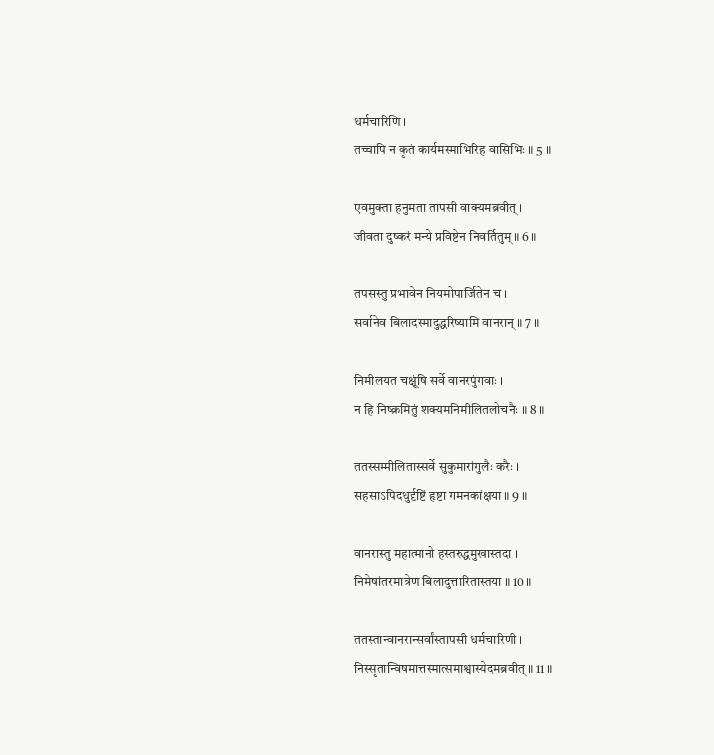धर्मचारिणि ।
तच्चापि न कृतं कार्यमस्माभिरिह वासिभिः ॥ 5 ॥

एवमुक्ता हनुमता तापसी वाक्यमब्रवीत् ।
जीवता दुष्करं मन्ये प्रविष्टेन निवर्तितुम् ॥ 6 ॥

तपसस्तु प्रभावेन नियमोपार्जितेन च ।
सर्वानेव बिलादस्मादुद्धरिष्यामि वानरान् ॥ 7 ॥

निमीलयत चक्षूंषि सर्वे वानरपुंगवाः ।
न हि निष्क्रमितुं शक्यमनिमीलितलोचनैः ॥ 8 ॥

ततस्सम्मीलितास्सर्वे सुकुमारांगुलैः करैः ।
सहसाऽपिदधुर्दृष्टिं हृष्टा गमनकांक्षया ॥ 9 ॥

वानरास्तु महात्मानो हस्तरुद्धमुखास्तदा ।
निमेषांतरमात्रेण बिलादुत्तारितास्तया ॥ 10 ॥

ततस्तान्वानरान्सर्वांस्तापसी धर्मचारिणी ।
निस्सृतान्विषमात्तस्मात्समाश्वास्येदमब्रवीत् ॥ 11 ॥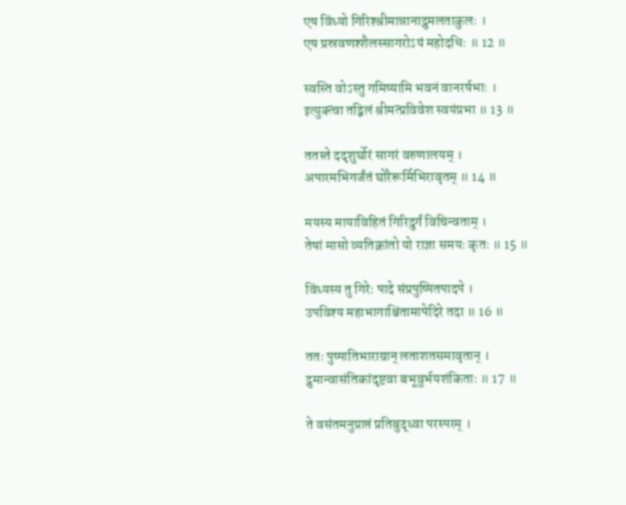एष विंध्यो गिरिश्श्रीमान्नानाद्रुमलताकुलः ।
एष प्रस्रवणश्शैलस्सागरोऽयं महोदधिः ॥ 12 ॥

स्वस्ति वोऽस्तु गमिष्यामि भवनं वानरर्षभाः ।
इत्युक्त्वा तद्बिलं श्रीमत्प्रविवेश स्वयंप्रभा ॥ 13 ॥

ततस्ते ददृशुर्घोरं सागरं वरुणालयम् ।
अपारमभिगर्जंतं घोरैरूर्मिभिरावृतम् ॥ 14 ॥

मयस्य मायाविहितं गिरिदुर्गं विचिन्वताम् ।
तेषां मासो व्यतिक्रांतो यो राज्ञा समयः कृतः ॥ 15 ॥

विंध्यस्य तु गिरेः पादे संप्रपुष्पितपादपे ।
उपविश्य महाभागाश्चिंतामापेदिरे तदा ॥ 16 ॥

ततः पुष्पातिभाराग्रान् लताशतसमावृतान् ।
द्रुमान्वासंतिकांदृष्टवा बभूवुर्भयशंकिताः ॥ 17 ॥

ते वसंतमनुप्राप्तं प्रतिबुद्ध्वा परस्परम् ।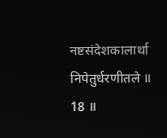नष्टसंदेशकालार्था निपेतुर्धरणीतले ॥ 18 ॥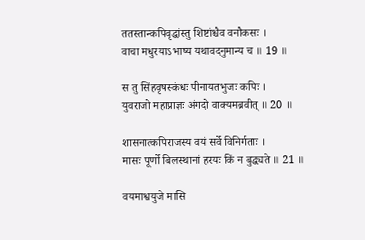ततस्तान्कपिवृद्धांस्तु शिष्टांश्चैव वनौकसः ।
वाचा मधुरयाऽभाष्य यथावदनुमान्य च ॥ 19 ॥

स तु सिंहवृषस्कंधः पीनायतभुजः कपिः ।
युवराजो महाप्राज्ञः अंगदो वाक्यमब्रवीत् ॥ 20 ॥

शासनात्कपिराजस्य वयं सर्वे विनिर्गताः ।
मासः पूर्णो बिलस्थानां हरयः किं न बुद्ध्यते ॥ 21 ॥

वयमाश्वयुजे मासि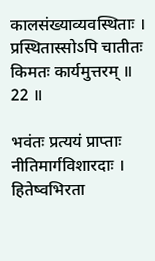कालसंख्याव्यवस्थिताः ।
प्रस्थितास्सोऽपि चातीतः किमतः कार्यमुत्तरम् ॥ 22 ॥

भवंतः प्रत्ययं प्राप्ताः नीतिमार्गविशारदाः ।
हितेष्वभिरता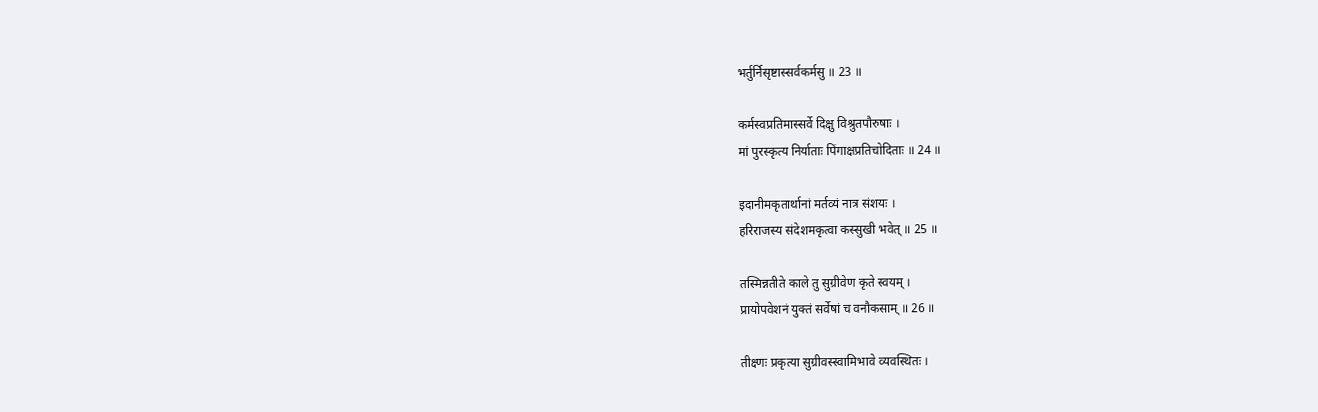भर्तुर्निसृष्टास्सर्वकर्मसु ॥ 23 ॥

कर्मस्वप्रतिमास्सर्वे दिक्षु विश्रुतपौरुषाः ।
मां पुरस्कृत्य निर्याताः पिंगाक्षप्रतिचोदिताः ॥ 24 ॥

इदानीमकृतार्थानां मर्तव्यं नात्र संशयः ।
हरिराजस्य संदेशमकृत्वा कस्सुखी भवेत् ॥ 25 ॥

तस्मिन्नतीते काले तु सुग्रीवेण कृते स्वयम् ।
प्रायोपवेशनं युक्तं सर्वेषां च वनौकसाम् ॥ 26 ॥

तीक्ष्णः प्रकृत्या सुग्रीवस्स्वामिभावे व्यवस्थितः ।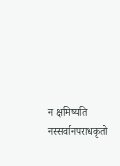न क्षमिष्यति नस्सर्वानपराधकृतो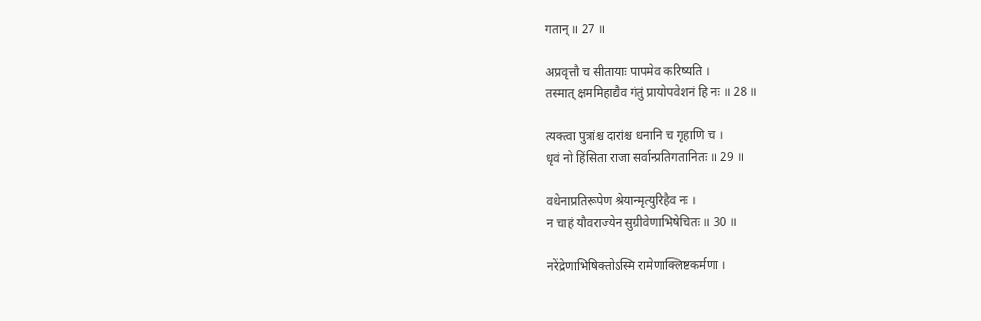गतान् ॥ 27 ॥

अप्रवृत्तौ च सीतायाः पापमेव करिष्यति ।
तस्मात् क्षममिहाद्यैव गंतुं प्रायोपवेशनं हि नः ॥ 28 ॥

त्यक्त्वा पुत्रांश्च दारांश्च धनानि च गृहाणि च ।
धृवं नो हिंसिता राजा सर्वान्प्रतिगतानितः ॥ 29 ॥

वधेनाप्रतिरूपेण श्रेयान्मृत्युरिहैव नः ।
न चाहं यौवराज्येन सुग्रीवेणाभिषेचितः ॥ 30 ॥

नरेंद्रेणाभिषिक्तोऽस्मि रामेणाक्लिष्टकर्मणा ।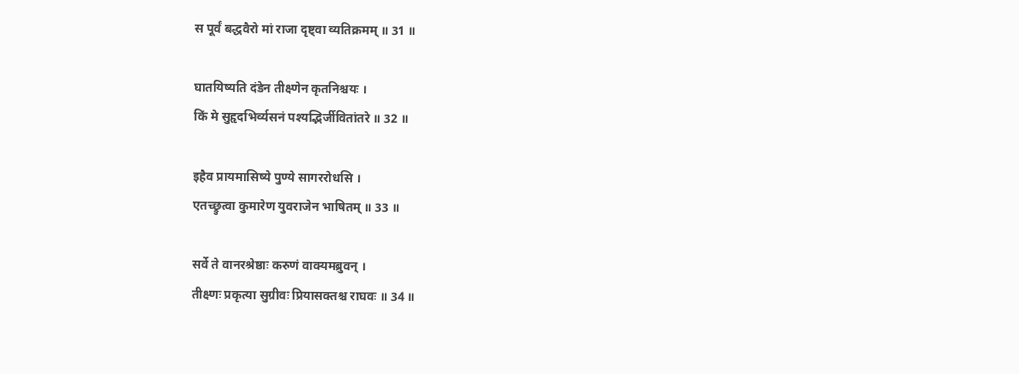स पूर्वं बद्धवैरो मां राजा दृष्ट्वा व्यतिक्रमम् ॥ 31 ॥

घातयिष्यति दंडेन तीक्ष्णेन कृतनिश्चयः ।
किं मे सुहृदभिर्व्यसनं पश्यद्भिर्जीवितांतरे ॥ 32 ॥

इहैव प्रायमासिष्ये पुण्ये सागररोधसि ।
एतच्छ्रुत्वा कुमारेण युवराजेन भाषितम् ॥ 33 ॥

सर्वे ते वानरश्रेष्ठाः करुणं वाक्यमब्रुवन् ।
तीक्ष्णः प्रकृत्या सुग्रीवः प्रियासक्तश्च राघवः ॥ 34 ॥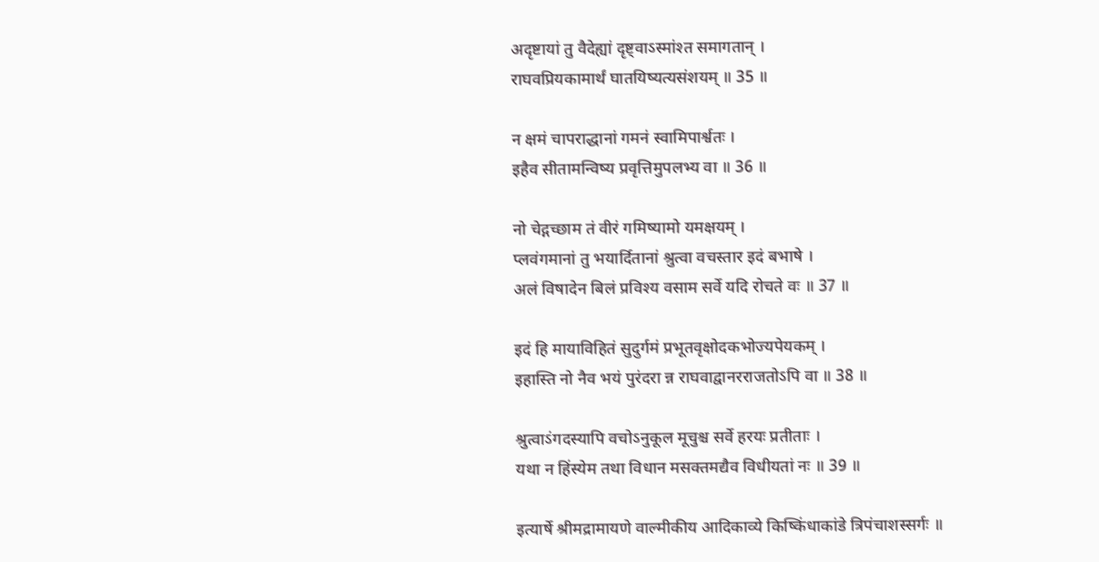अदृष्टायां तु वैदेह्यां दृष्ट्वाऽस्मांश्त समागतान् ।
राघवप्रियकामार्थं घातयिष्यत्यसंशयम् ॥ 35 ॥

न क्षमं चापराद्धानां गमनं स्वामिपार्श्वतः ।
इहैव सीतामन्विष्य प्रवृत्तिमुपलभ्य वा ॥ 36 ॥

नो चेद्गच्छाम तं वीरं गमिष्यामो यमक्षयम् ।
प्लवंगमानां तु भयार्दितानां श्रुत्वा वचस्तार इदं बभाषे ।
अलं विषादेन बिलं प्रविश्य वसाम सर्वे यदि रोचते वः ॥ 37 ॥

इदं हि मायाविहितं सुदुर्गमं प्रभूतवृक्षोदकभोज्यपेयकम् ।
इहास्ति नो नैव भयं पुरंदरा न्न राघवाद्वानरराजतोऽपि वा ॥ 38 ॥

श्रुत्वाऽंगदस्यापि वचोऽनुकूल मूचुश्च सर्वे हरयः प्रतीताः ।
यथा न हिंस्येम तथा विधान मसक्तमद्यैव विधीयतां नः ॥ 39 ॥

इत्यार्षे श्रीमद्रामायणे वाल्मीकीय आदिकाव्ये किष्किंधाकांडे त्रिपंचाशस्सर्गः ॥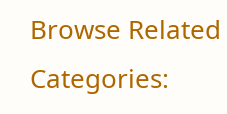Browse Related Categories: